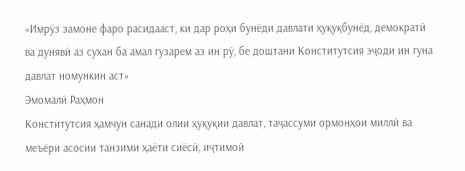«Имрӯз замоне фаро расидааст, ки дар роҳи бунёди давлати ҳуқуқбунёд, демократӣ ва дунявӣ аз сухан ба амал гузарем аз ин рӯ, бе доштани Конститутсия эҷоди ин гуна давлат номункин аст»
Эмомалӣ Раҳмон
Конститутсия ҳамчун санади олии ҳуқуқии давлат, таҷассуми ормонҳои миллӣ ва меъёри асосии танзими ҳаёти сиёсӣ, иҷтимоӣ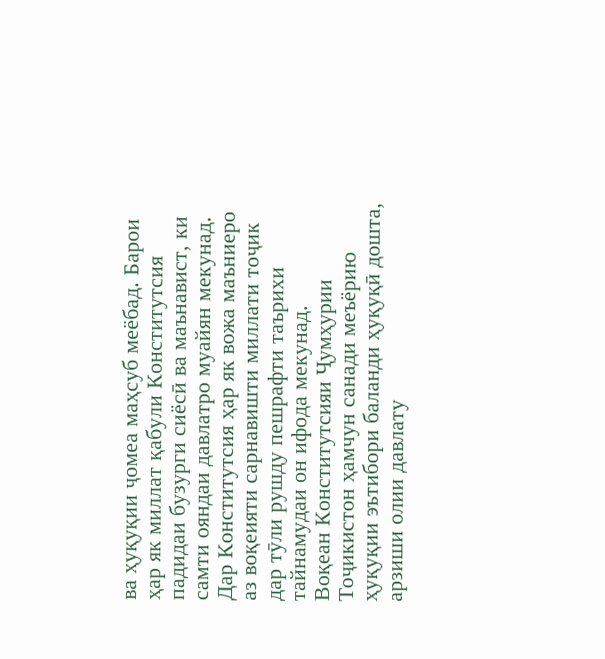ва ҳуқуқии ҷомеа маҳсуб меёбад. Барои ҳар як миллат қабули Конститутсия падидаи бузурги сиёсӣ ва маънавист, ки самти ояндаи давлатро муайян мекунад.
Дар Конститутсия ҳар як вожа маъниеро аз воқеияти сарнавишти миллати тоҷик дар тӯли рушду пешрафти таърихи тайнамудаи он ифода мекунад.
Воқеан Конститутсияи Ҷумҳурии Тоҷикистон ҳамчун санади меъёрию ҳуқуқии эътибори баланди ҳуқуқӣ дошта, арзиши олии давлату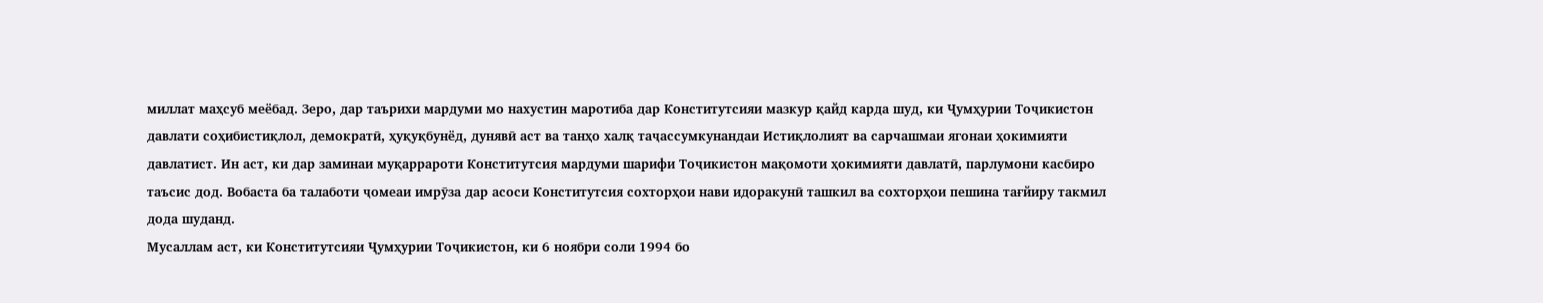миллат маҳсуб меёбад. Зеро, дар таърихи мардуми мо нахустин маротиба дар Конститутсияи мазкур қайд карда шуд, ки Ҷумҳурии Тоҷикистон давлати соҳибистиқлол, демократӣ, ҳуқуқбунёд, дунявӣ аст ва танҳо халқ таҷассумкунандаи Истиқлолият ва сарчашмаи ягонаи ҳокимияти давлатист. Ин аст, ки дар заминаи муқаррароти Конститутсия мардуми шарифи Тоҷикистон мақомоти ҳокимияти давлатӣ, парлумони касбиро таъсис дод. Вобаста ба талаботи ҷомеаи имрӯза дар асоси Конститутсия сохторҳои нави идоракунӣ ташкил ва сохторҳои пешина тағйиру такмил дода шуданд.
Мусаллам аст, ки Конститутсияи Ҷумҳурии Тоҷикистон, ки 6 ноябри соли 1994 бо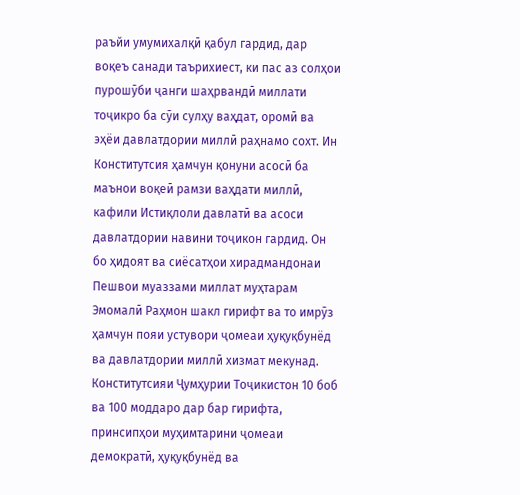раъйи умумихалқӣ қабул гардид, дар воқеъ санади таърихиест, ки пас аз солҳои пурошӯби ҷанги шаҳрвандӣ миллати тоҷикро ба сӯи сулҳу ваҳдат, оромӣ ва эҳёи давлатдории миллӣ раҳнамо сохт. Ин Конститутсия ҳамчун қонуни асосӣ ба маънои воқеӣ рамзи ваҳдати миллӣ, кафили Истиқлоли давлатӣ ва асоси давлатдории навини тоҷикон гардид. Он бо ҳидоят ва сиёсатҳои хирадмандонаи Пешвои муаззами миллат муҳтарам Эмомалӣ Раҳмон шакл гирифт ва то имрӯз ҳамчун пояи устувори ҷомеаи ҳуқуқбунёд ва давлатдории миллӣ хизмат мекунад.
Конститутсияи Ҷумҳурии Тоҷикистон 10 боб ва 100 моддаро дар бар гирифта, принсипҳои муҳимтарини ҷомеаи демократӣ, ҳуқуқбунёд ва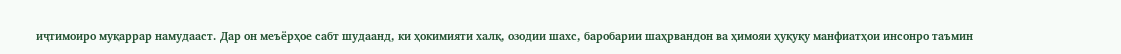иҷтимоиро муқаррар намудааст. Дар он меъёрҳое сабт шудаанд, ки ҳокимияти халқ, озодии шахс, баробарии шаҳрвандон ва ҳимояи ҳуқуқу манфиатҳои инсонро таъмин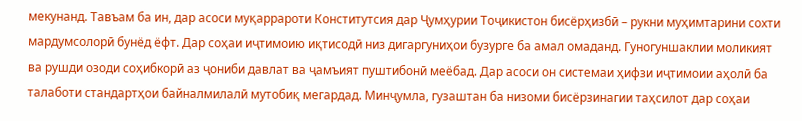мекунанд. Тавъам ба ин, дар асоси муқаррароти Конститутсия дар Ҷумҳурии Тоҷикистон бисёрҳизбӣ – рукни муҳимтарини сохти мардумсолорӣ бунёд ёфт. Дар соҳаи иҷтимоию иқтисодӣ низ дигаргуниҳои бузурге ба амал омаданд. Гуногуншаклии моликият ва рушди озоди соҳибкорӣ аз ҷониби давлат ва ҷамъият пуштибонӣ меёбад. Дар асоси он системаи ҳифзи иҷтимоии аҳолӣ ба талаботи стандартҳои байналмилалӣ мутобиқ мегардад. Минҷумла, гузаштан ба низоми бисёрзинагии таҳсилот дар соҳаи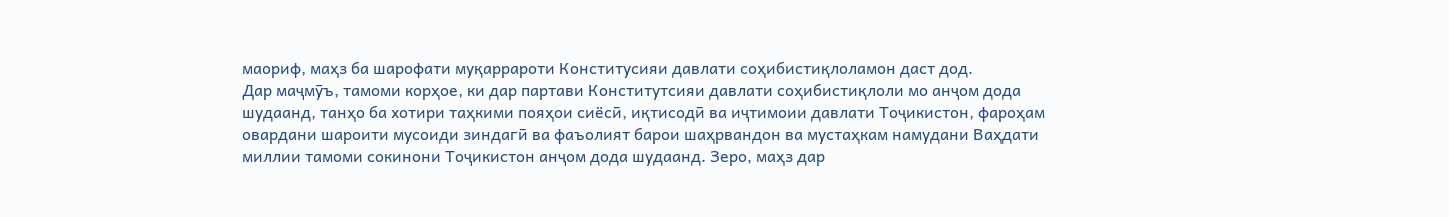маориф, маҳз ба шарофати муқаррароти Конститусияи давлати соҳибистиқлоламон даст дод.
Дар маҷмӯъ, тамоми корҳое, ки дар партави Конститутсияи давлати соҳибистиқлоли мо анҷом дода шудаанд, танҳо ба хотири таҳкими пояҳои сиёсӣ, иқтисодӣ ва иҷтимоии давлати Тоҷикистон, фароҳам овардани шароити мусоиди зиндагӣ ва фаъолият барои шаҳрвандон ва мустаҳкам намудани Ваҳдати миллии тамоми сокинони Тоҷикистон анҷом дода шудаанд. Зеро, маҳз дар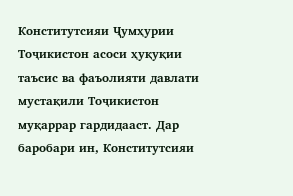Конститутсияи Ҷумҳурии Тоҷикистон асоси ҳуқуқии таъсис ва фаъолияти давлати мустақили Тоҷикистон муқаррар гардидааст. Дар баробари ин, Конститутсияи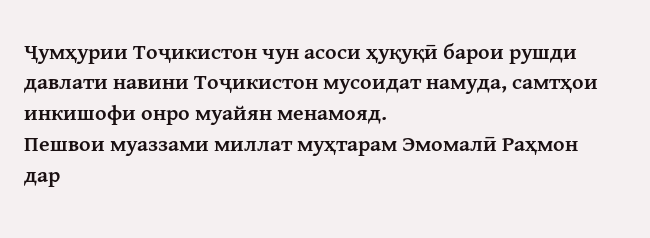Ҷумҳурии Тоҷикистон чун асоси ҳуқуқӣ барои рушди давлати навини Тоҷикистон мусоидат намуда, самтҳои инкишофи онро муайян менамояд.
Пешвои муаззами миллат муҳтарам Эмомалӣ Раҳмон дар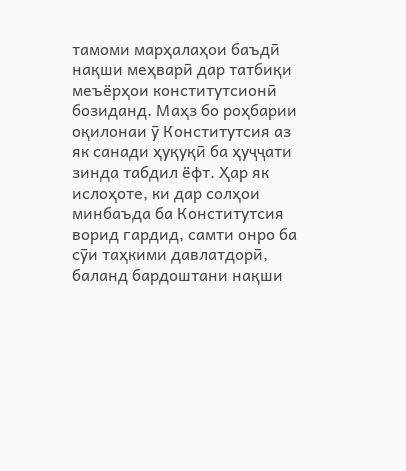тамоми марҳалаҳои баъдӣ нақши меҳварӣ дар татбиқи меъёрҳои конститутсионӣ бозиданд. Маҳз бо роҳбарии оқилонаи ӯ Конститутсия аз як санади ҳуқуқӣ ба ҳуҷҷати зинда табдил ёфт. Ҳар як ислоҳоте, ки дар солҳои минбаъда ба Конститутсия ворид гардид, самти онро ба сӯи таҳкими давлатдорӣ, баланд бардоштани нақши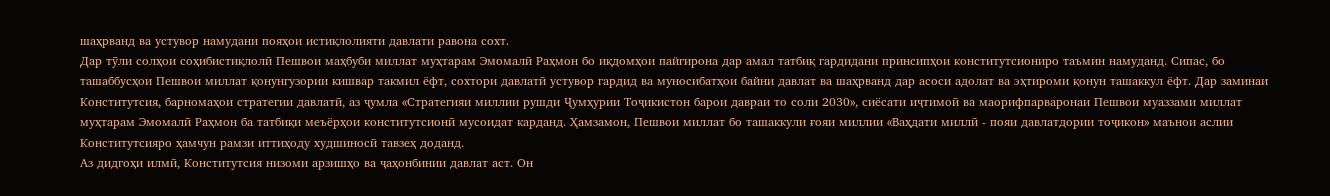шаҳрванд ва устувор намудани пояҳои истиқлолияти давлати равона сохт.
Дар тӯли солҳои соҳибистиқлолӣ Пешвои маҳбуби миллат муҳтарам Эмомалӣ Раҳмон бо иқдомҳои пайгирона дар амал татбиқ гардидани принсипҳои конститутсиониро таъмин намуданд. Сипас, бо ташаббусҳои Пешвои миллат қонунгузории кишвар такмил ёфт, сохтори давлатӣ устувор гардид ва муносибатҳои байни давлат ва шаҳрванд дар асоси адолат ва эҳтироми қонун ташаккул ёфт. Дар заминаи Конститутсия, барномаҳои стратегии давлатӣ, аз ҷумла «Стратегияи миллии рушди Ҷумҳурии Тоҷикистон барои давраи то соли 2030», сиёсати иҷтимоӣ ва маорифпарваронаи Пешвои муаззами миллат муҳтарам Эмомалӣ Раҳмон ба татбиқи меъёрҳои конститутсионӣ мусоидат карданд. Ҳамзамон, Пешвои миллат бо ташаккули ғояи миллии «Ваҳдати миллӣ - пояи давлатдории тоҷикон» маънои аслии Конститутсияро ҳамчун рамзи иттиҳоду худшиносӣ тавзеҳ доданд.
Аз дидгоҳи илмӣ, Конститутсия низоми арзишҳо ва ҷаҳонбинии давлат аст. Он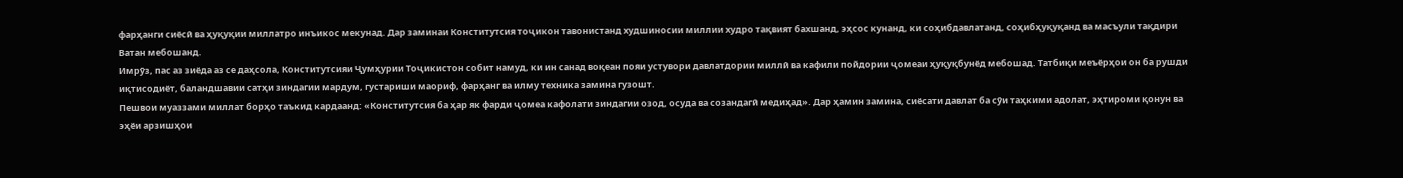фарҳанги сиёсӣ ва ҳуқуқии миллатро инъикос мекунад. Дар заминаи Конститутсия тоҷикон тавонистанд худшиносии миллии худро тақвият бахшанд, эҳсос кунанд, ки соҳибдавлатанд, соҳибҳуқуқанд ва масъули тақдири Ватан мебошанд.
Имрӯз, пас аз зиёда аз се даҳсола, Конститутсияи Ҷумҳурии Тоҷикистон собит намуд, ки ин санад воқеан пояи устувори давлатдории миллӣ ва кафили пойдории ҷомеаи ҳуқуқбунёд мебошад. Татбиқи меъёрҳои он ба рушди иқтисодиёт, баландшавии сатҳи зиндагии мардум, густариши маориф, фарҳанг ва илму техника замина гузошт.
Пешвои муаззами миллат борҳо таъкид кардаанд: «Конститутсия ба ҳар як фарди ҷомеа кафолати зиндагии озод, осуда ва созандагӣ медиҳад». Дар ҳамин замина, сиёсати давлат ба сӯи таҳкими адолат, эҳтироми қонун ва эҳёи арзишҳои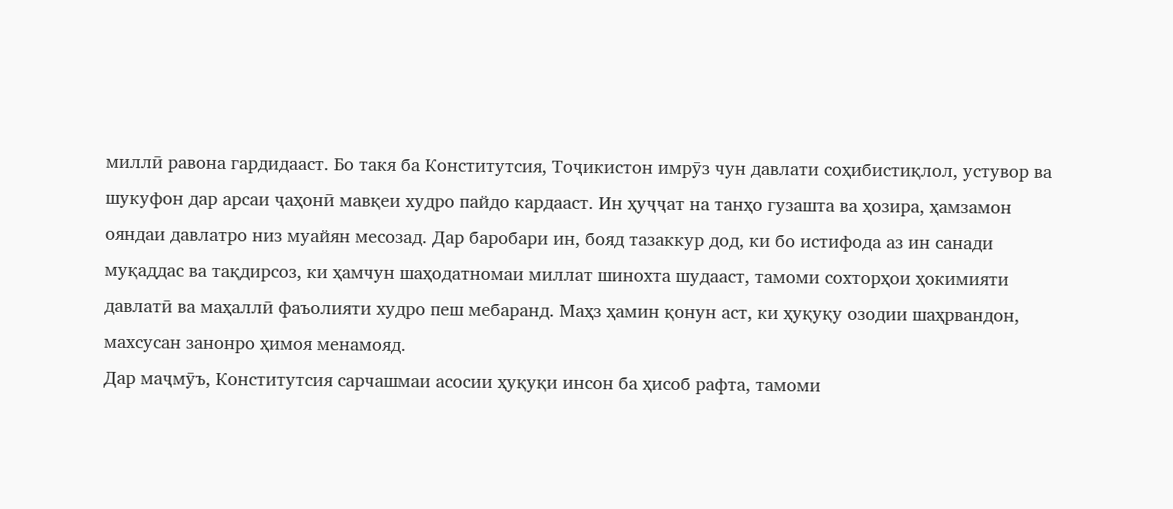миллӣ равона гардидааст. Бо такя ба Конститутсия, Тоҷикистон имрӯз чун давлати соҳибистиқлол, устувор ва шукуфон дар арсаи ҷаҳонӣ мавқеи худро пайдо кардааст. Ин ҳуҷҷат на танҳо гузашта ва ҳозира, ҳамзамон ояндаи давлатро низ муайян месозад. Дар баробари ин, бояд тазаккур дод, ки бо истифода аз ин санади муқаддас ва тақдирсоз, ки ҳамчун шаҳодатномаи миллат шинохта шудааст, тамоми сохторҳои ҳокимияти давлатӣ ва маҳаллӣ фаъолияти худро пеш мебаранд. Маҳз ҳамин қонун аст, ки ҳуқуқу озодии шаҳрвандон, махсусан занонро ҳимоя менамояд.
Дар маҷмӯъ, Конститутсия сарчашмаи асосии ҳуқуқи инсон ба ҳисоб рафта, тамоми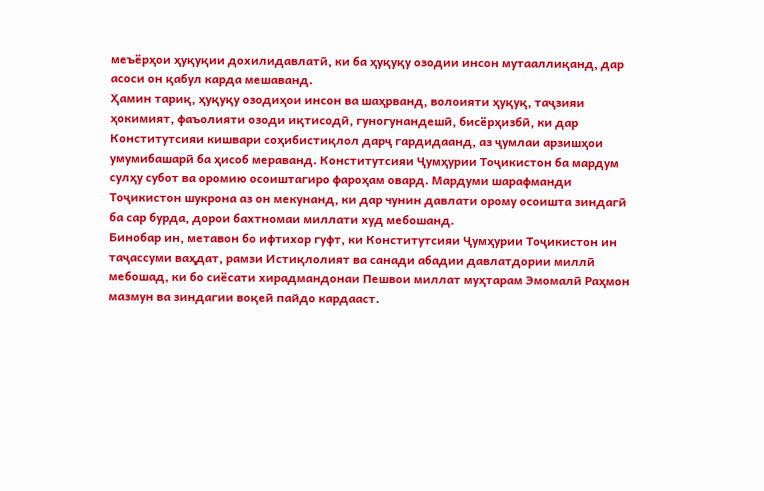меъёрҳои ҳуқуқии дохилидавлатӣ, ки ба ҳуқуқу озодии инсон мутааллиқанд, дар асоси он қабул карда мешаванд.
Ҳамин тариқ, ҳуқуқу озодиҳои инсон ва шаҳрванд, волоияти ҳуқуқ, таҷзияи ҳокимият, фаъолияти озоди иқтисодӣ, гуногунандешӣ, бисёрҳизбӣ, ки дар Конститутсияи кишвари соҳибистиқлол дарҷ гардидаанд, аз ҷумлаи арзишҳои умумибашарӣ ба ҳисоб мераванд. Конститутсияи Ҷумҳурии Тоҷикистон ба мардум сулҳу субот ва оромию осоиштагиро фароҳам овард. Мардуми шарафманди Тоҷикистон шукрона аз он мекунанд, ки дар чунин давлати орому осоишта зиндагӣ ба сар бурда, дорои бахтномаи миллати худ мебошанд.
Бинобар ин, метавон бо ифтихор гуфт, ки Конститутсияи Ҷумҳурии Тоҷикистон ин таҷассуми ваҳдат, рамзи Истиқлолият ва санади абадии давлатдории миллӣ мебошад, ки бо сиёсати хирадмандонаи Пешвои миллат муҳтарам Эмомалӣ Раҳмон мазмун ва зиндагии воқеӣ пайдо кардааст.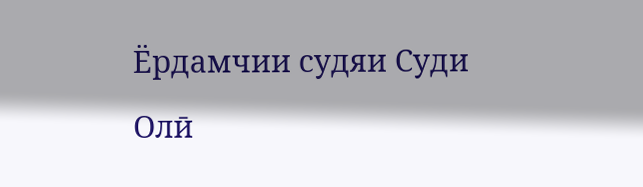Ёрдамчии судяи Суди Олӣ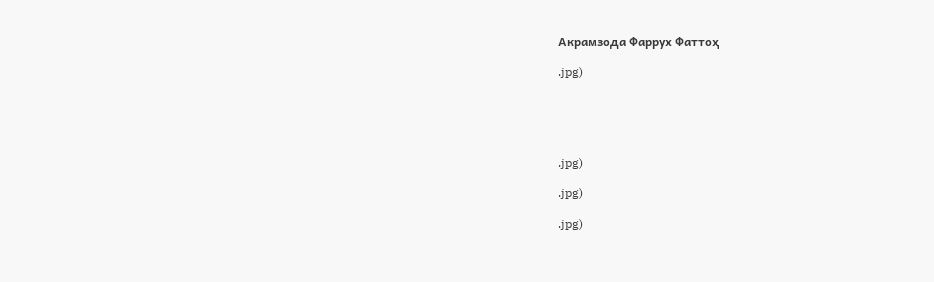Акрамзода Фаррух Фаттоҳ

.jpg)





.jpg)

.jpg)

.jpg)